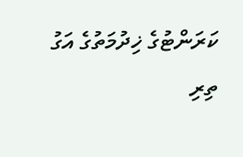ކަރަންޓުގެ ޚިދުމަތުގެ އަގު ތިރި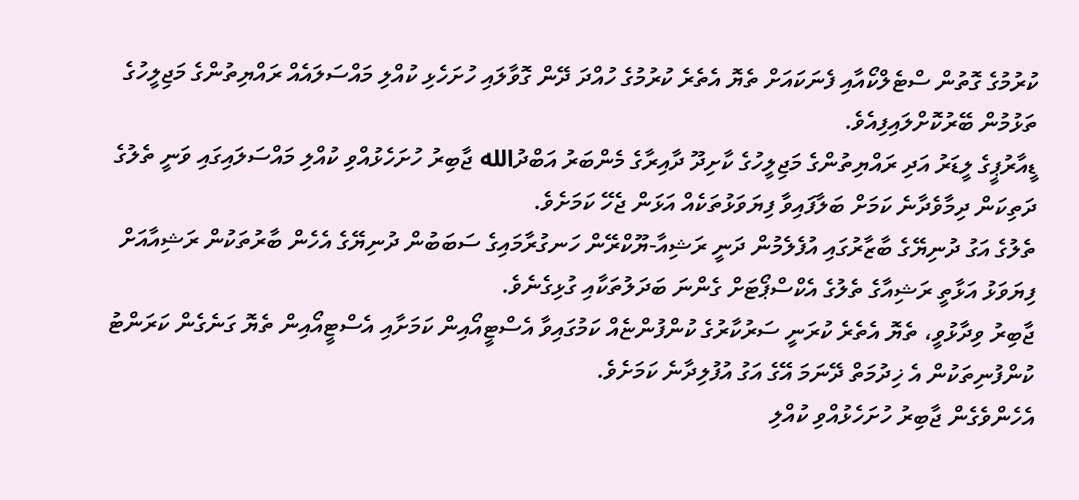ކުރުމުގެ ގޮތުން ސްޓެލްކޯއާއި ފެނަކައަށް ތެޔޮ އެތެރެ ކުރުމުގެ ހުއްދަ ދޭން ގޮވާލައި ހުށަހެޅި ކުއްލި މައްސަލައެއް ރައްޔިތުންގެ މަޖިލީހުގެ ތަޅުމުން ބޭރުކޮށްލައިފިއެވެ.
ޑީއާރުޕީގެ ލީޑަރު އަދި ރައްޔިތުންގެ މަޖިލީހުގެ ކާށިދޫ ދާއިރާގެ މެންބަރު އަބްދުالله ޖާބިރު ހުށަހެޅުއްވި ކުއްލި މައްސަލައިގައި ވަނީ ތެލުގެ ދަތިކަން ދިމާވެދާނެ ކަމަށް ބަލާފައިވާ ފިޔަވަޅުތަކެއް އަޅަން ޖެހޭ ކަމަށެވެ.
ތެލުގެ އަގު ދުނިޔޭގެ ބާޒާރުގައި އުފެލެމުން ދަނީ ރަޝިއާ-ޔޫކްރޭން ހަނގުރާމައިގެ ސަބަބުން ދުނިޔޭގެ އެހެން ބާރުތަކުން ރަޝިއާއަށް ފިޔަވަޅު އަޅާތީ ރަޝިއާގެ ތެލުގެ އެކްސްޕޯޓަށް ގެންނަ ބަދަލުތަކާއި ގުޅިގެނެވެ.
ޖާބިރު ވިދާޅުވީ، ތެޔޮ އެތެރެ ކުރަނީ ސަރުކާރުގެ ކުންފުންޏެއް ކަމުގައިވާ އެސްޓީއޯއިން ކަމަށާއި އެސްޓީއޯއިން ތެޔޮ ގަނެގެން ކަރަންޓު ކުންފުނިތަކުން އެ ޚިދުމަތް ދޭނަމަ އޭގެ އަގު އުފުލިދާނެ ކަމަށެވެ.
އެހެންވެގެން ޖާބިރު ހުށަހެޅުއްވި ކުއްލި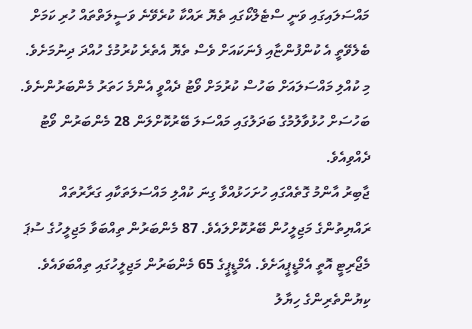މައްސަލައިގައި ވަނީ ސްޓެލްކޯގައި ތެޔޮ ރައްކާ ކުރެވޭނެ ވަސީލަތްތައް ހުރި ކަމަށް ބެލެވޭތީ އެ ކުންފުންޏާއި ފެނަކައަށް ވެސް ތެޔޮ އެތެރެ ކުރުމުގެ ހުއްދަ ދިނުމަށެވެ.
މި ކުއްލި މައްސަލައަށް ބަހުސް ކުރުމަށް ވޯޓު ދެއްވީ އެންމެ ހަތަރު މެންބަރުންނެވެ. ބަހުސަށް ހުޅުވާލުމުގެ ބަދަލުގައި މައްސަލަ ބޭރުކޮށްލަން 28 މެންބަރުން ވޯޓު ދެއްވިއެވެ.
ޖާބިރު އާންމު ގޮތެއްގައި ހުށަހަޅުއްވާ ގިނަ ކުއްލި މައްސަލަތަކާއި ގަރާރުތައް ރައްޔިތުންގެ މަޖިލީހުން ބޭރުކޮށްލައެވެ. 87 މެންބަރުން ތިއްބަވާ މަޖިލީހުގެ ސުޕަ މެޖޯރިޓީ އޮތީ އެމްޑީޕީއަށެވެ. އެމްޑީޕީގެ 65 މެންބަރުން މަޖިލީހުގައި ތިއްބަވައެވެ.
ކިޔުންތެރިންގެ ހިޔާލު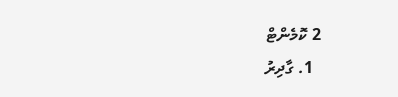2 ކޮމެންޓް
  1. ގާދިރު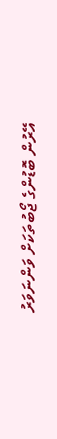އޭރުން ބޮޑުންގެ ޖޯބުތަކަށް ވަންނަވަރު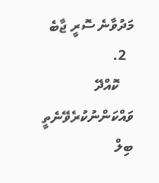މަދުވާނެ ސޮރީ ޖާބެ
  2.
    ކޮއްދޭ ވައްކަންނުކުރެވޭނެތީ ބިލް